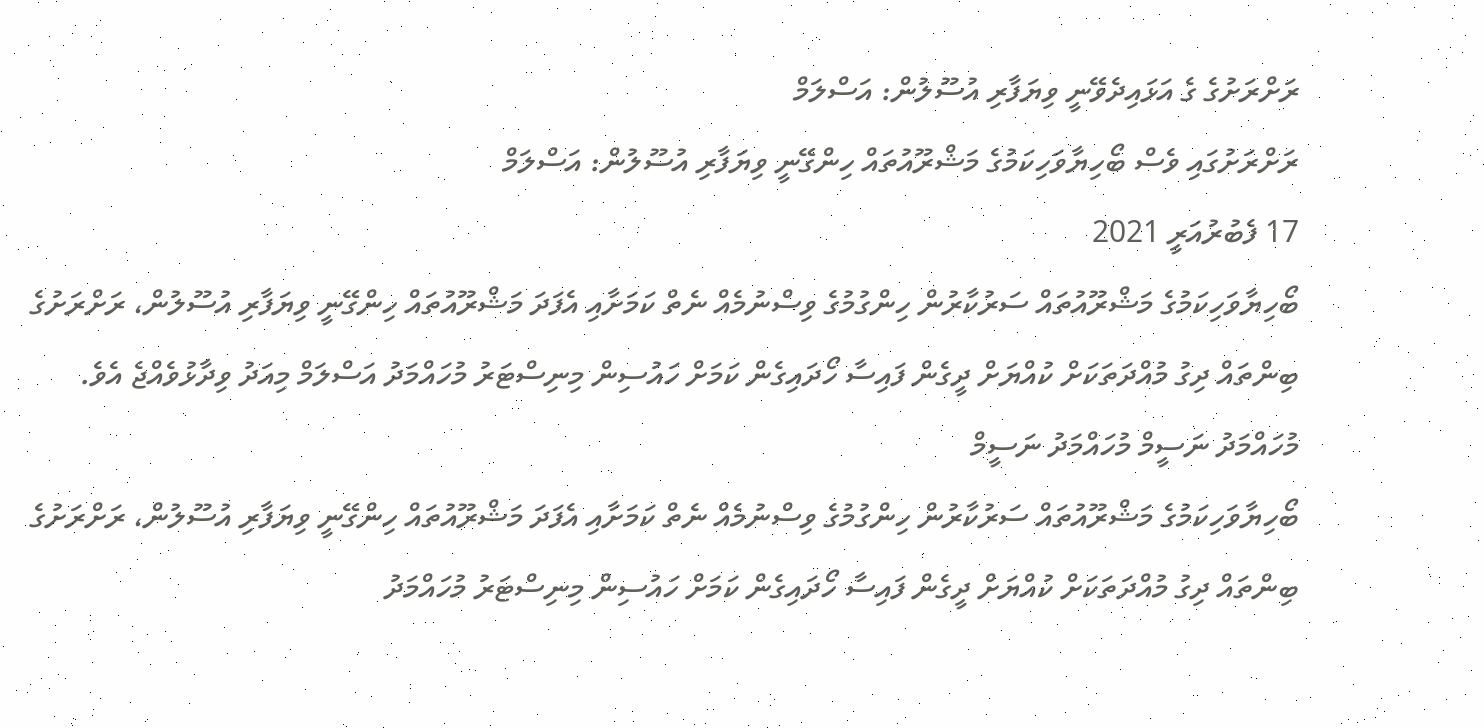ރަށްރަށުގެ ގެ އަޅައިދެވޭނީ ވިޔަފާރި އުސޫލުން: އަސްލަމް
ރަށްރަށުގައި ވެސް ބޯހިޔާވަހިކަމުގެ މަޝްރޫއުތައް ހިންގޭނީ ވިޔަފާރި އުސޫލުން: އަސްލަމް
17 ފެބުރުއަރީ 2021
ބޯހިޔާވަހިކަމުގެ މަޝްރޫއުތައް ސަރުކާރުން ހިންގުމުގެ ވިސްނުމެއް ނެތް ކަމަށާއި އެފަދަ މަޝްރޫއުތައް ހިންގޭނީ ވިޔަފާރި އުސޫލުން، ރަށްރަށުގެ ބިންތައް ދިގު މުއްދަތަކަށް ކުއްޔަށް ދީގެން ފައިސާ ހޯދައިގެން ކަމަށް ހައުސިން މިނިސްޓަރު މުހައްމަދު އަސްލަމް މިއަދު ވިދާޅުވެއްޖެ އެވެ.
މުހައްމަދު ނަސީމް މުހައްމަދު ނަސީމް
ބޯހިޔާވަހިކަމުގެ މަޝްރޫއުތައް ސަރުކާރުން ހިންގުމުގެ ވިސްނުމެއް ނެތް ކަމަށާއި އެފަދަ މަޝްރޫއުތައް ހިންގޭނީ ވިޔަފާރި އުސޫލުން، ރަށްރަށުގެ ބިންތައް ދިގު މުއްދަތަކަށް ކުއްޔަށް ދީގެން ފައިސާ ހޯދައިގެން ކަމަށް ހައުސިން މިނިސްޓަރު މުހައްމަދު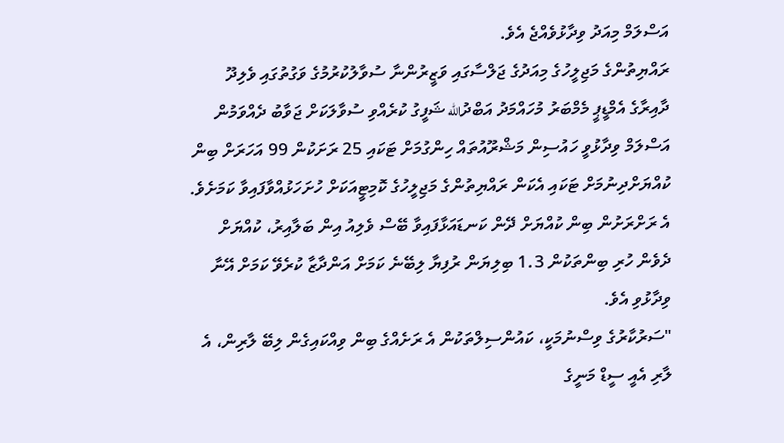އަސްލަމް މިއަދު ވިދާޅުވެއްޖެ އެވެ.
ރައްޔިތުންގެ މަޖިލީހުގެ މިއަދުގެ ޖަލްސާގައި ވަޒީރުންނާ ސުވާލުކުރުމުގެ ވަގުތުގައި ވެލިދޫ ދާއިރާގެ އެމްޑީޕީ މެމްބަރު މުހައްމަދު އަބްދުالله ޝަފީގު ކުރެއްވި ސުވާލަކަށް ޖަވާބު ދެއްވަމުން އަސްލަމް ވިދާޅުވީ ހައުސިން މަޝްރޫއުތައް ހިންގުމަށް ޓަކައި 25 ރަށަކުން 99 އަހަރަށް ބިން ކުއްޔަށްދިނުމަށް ޓަކައި އެކަން ރައްޔިތުންގެ މަޖިލީހުގެ ކޮމިޓީއަކަށް ހުށަހަޅުއްވާފައިވާ ކަމަށެވެ. އެ ރަށްރަށުން ބިން ކުއްޔަށް ދޭން ކަނޑައަޅާފައިވާ ބޭސް ވެލިއު އިން ބަލާއިރު، ކުއްޔަށް ދެވެން ހުރި ބިންތަކުން 1.3 ބިލިޔަން ރުފިޔާ ލިބޭނެ ކަމަށް އަންދާޒާ ކުރެވޭ ކަމަށް އޭނާ ވިދާޅުވި އެވެ.
"ސަރުކާރުގެ ވިސްނުމަކީ، ކައުންސިލްތަކުން އެ ރަށެއްގެ ބިން ވިއްކައިގެން ލިބޭ ލާރިން، އެ ލާރި އެއީ ސީޑް މަނީގެ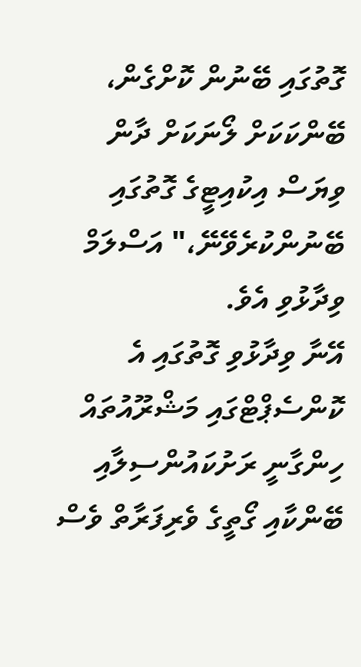ގޮތުގައި ބޭނުން ކޮށްގެން، ބޭންކަކަށް ލޯނަކަށް ދާން ވިޔަސް އިކުއިޓީގެ ގޮތުގައި ބޭނުންކުރެވޭނޭ،" އަސްލަމް ވިދާޅުވި އެވެ.
އޭނާ ވިދާޅުވި ގޮތުގައި އެ ކޮންސެޕްޓްގައި މަޝްރޫއުތައް ހިންގާނީ ރަށުކައުންސިލާއި ބޭންކާއި ގޯތީގެ ވެރިފަރާތް ވެސް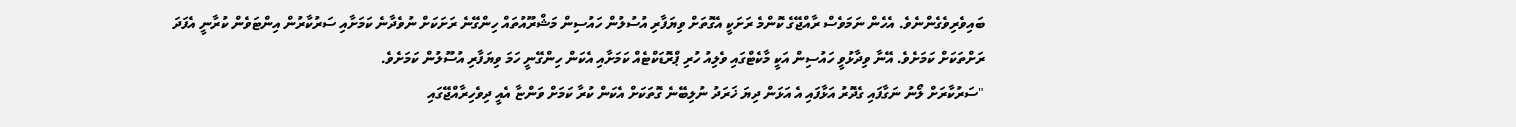ބައިވެރިވެގެންނެވެ. އެހެން ނަމަވެސް ރާއްޖޭގެ ކޮންމެ ރަށަކީ އެގޮތަށް ވިޔަފާރި އުސުލުން ހައުސިން މަޝްރޫއުތައް ހިންގޭނެ ރަށަކަށް ނުވެދާނެ ކަމަށާއި ސަރުކާރުން އިންޓަވެން ކުރާނީ އެފަދަ ރަށްތަކަށް ކަމަށެވެ. އޭނާ ވިދާޅުވީ ހައުސިން އަކީ މާކެޓްގައި ވެލިއު ހުރި ޕްރޮޑަކްޓެއް ކަމަށާއި އެކަން ހިންގޭނީ ހަމަ ވިޔަފާރި އުސޫލުން ކަމަށެވެ.
"ސަރުކާރަށް ލޯނު ނަގާފައި ގެދޮރު އަޅާފައި އެ އަޅަން ދިޔަ ޚަރަދު ނުލިބޭނެ ގޮތަކަށް އެކަން ކުރާ ކަމަށް ވަންޏާ އެއީ ދިވެހިރާއްޖޭގައި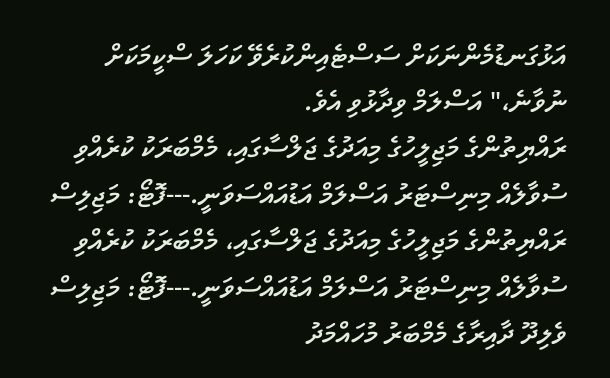އަޅުގަނޑުމެންނަކަށް ސަސްޓެއިންކުރެވޭ ކަހަލަ ސްކީމަކަށް ނުވާނެ،" އަސްލަމް ވިދާޅުވި އެވެ.
ރައްޔިތުންގެ މަޖިލީހުގެ މިއަދުގެ ޖަލްސާގައި، މެމްބަރަކު ކުރެއްވި ސުވާލެއް މިނިސްޓަރު އަސްލަމް އަޑުއައްސަވަނީ.---ފޮޓޯ: މަޖިލިސް
ރައްޔިތުންގެ މަޖިލީހުގެ މިއަދުގެ ޖަލްސާގައި، މެމްބަރަކު ކުރެއްވި ސުވާލެއް މިނިސްޓަރު އަސްލަމް އަޑުއައްސަވަނީ.---ފޮޓޯ: މަޖިލިސް
ވެލިދޫ ދާއިރާގެ މެމްބަރު މުހައްމަދު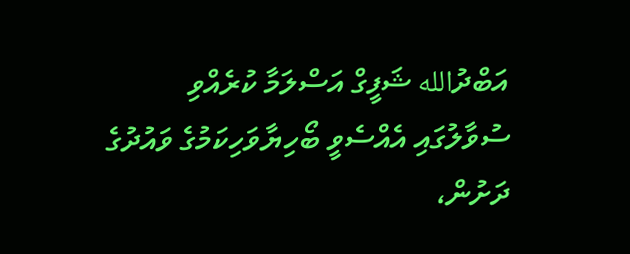އަބްދުالله ޝަފީގް އަސްލަމާ ކުރެއްވި ސުވާލުގައި އެއްސެވީ ބޯހިޔާވަހިކަމުގެ ވައުދުގެ ދަށުން،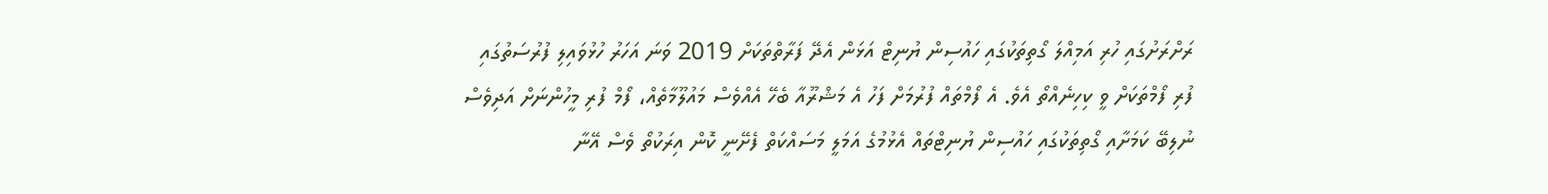ރަށްރަށުގައި ހުރި އަމިއްލަ ގޯތިތަކުގައި ހައުސިން ޔުނިޓް އަޅަން އެދޭ ފަރާތްތަކަށް 2019 ވަނަ އަހަރު ހުޅުވައިލި ފުރުސަތުގައި ފުރި ފޯމްތަކަށް ވީ ކިހިނެއްތޯ އެވެ. އެ ފޯމްތައް ފުރުމަށް ފަހު އެ މަޝްރޫއާ ބެހޭ އެއްވެސް މައުލޫމާތެއް، ފޯމް ފުރި މީހުންނަށް އަދިވެސް ނުލިބޭ ކަމަށާއި ގޯތިތަކުގައި ހައުސިން ޔުނިޓްތައް އެޅުމުގެ އަމަލީ މަސައްކަތް ފެށޭނީ ކޮން އިރަކުތޯ ވެސް އޭނާ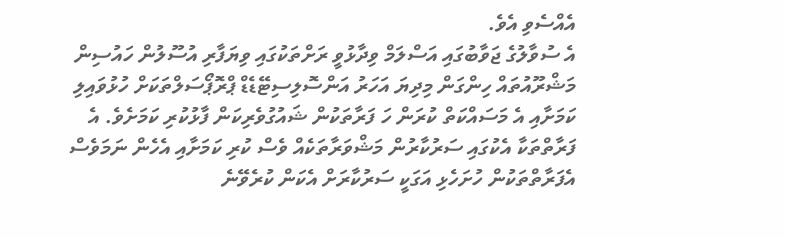އެއްސެވި އެވެ.
އެ ސުވާލުގެ ޖަވާބުގައި އަސްލަމް ވިދާޅުވީ ރަށްތަކުގައި ވިޔަފާރި އުސޫލުން ހައުސިން މަޝްރޫއުތައް ހިންގަން މިދިޔަ އަހަރު އަންސޮލިސިޓޭޑެޑް ޕްރޮޕޯސަލްތަކަށް ހުޅުވައިލި ކަމަށާއި އެ މަސައްކަތް ކުރަން ހަ ފަރާތަކުން ޝައުގުވެރިކަން ފާޅުކުރި ކަމަށެވެ. އެ ފަރާތްތަކާ އެކުގައި ސަރުކާރުން މަޝްވަރާތަކެއް ވެސް ކުރި ކަމަށާއި އެހެން ނަމަވެސް އެފަރާތްތަކުން ހުށަހެޅި އަގަކީ ސަރުކާރަށް އެކަން ކުރެވޭނެ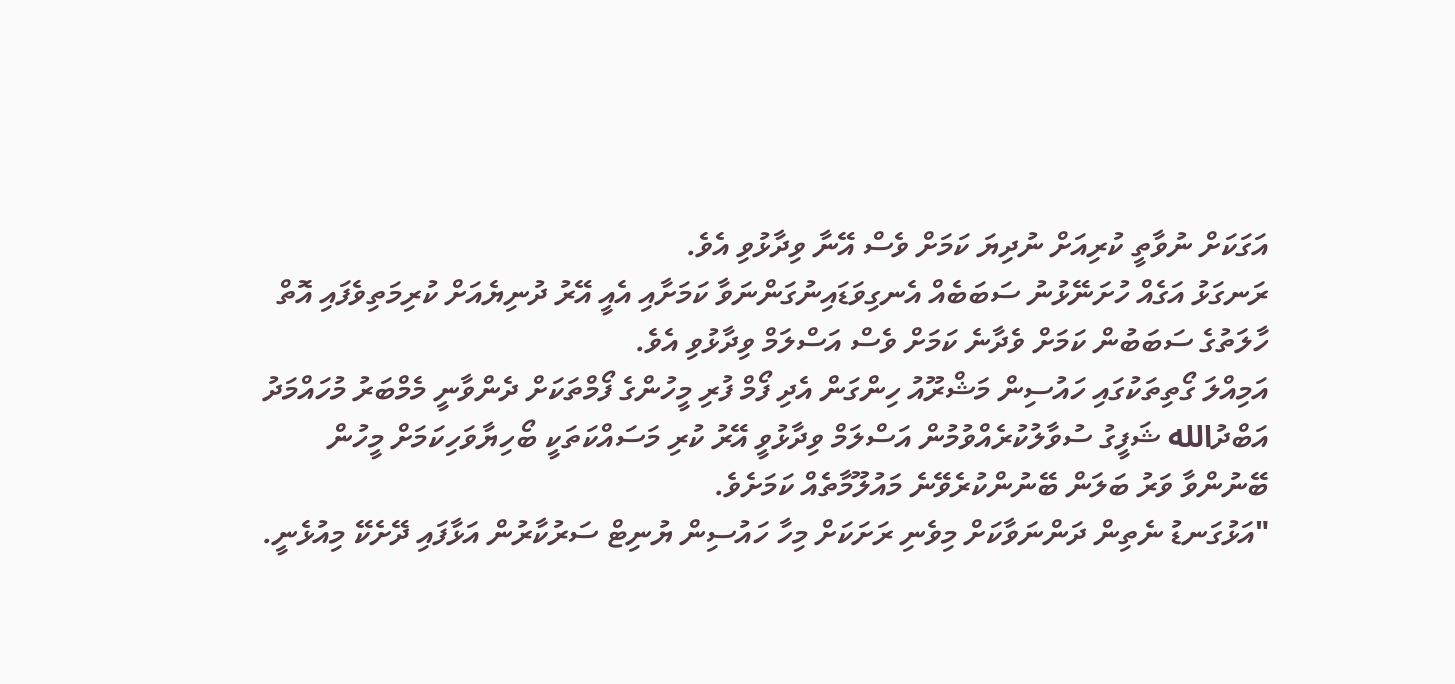އަގަކަށް ނުވާތީ ކުރިއަށް ނުދިޔަ ކަމަށް ވެސް އޭނާ ވިދާޅުވި އެވެ.
ރަނގަޅު އަގެއް ހުށަނޭޅުނު ސަބަބެއް އެނގިވަޑައިނުގަންނަވާ ކަމަށާއި އެއީ އޭރު ދުނިޔެއަށް ކުރިމަތިވެފައި އޮތް ހާލަތުގެ ސަބަބުން ކަމަށް ވެދާނެ ކަމަށް ވެސް އަސްލަމް ވިދާޅުވި އެވެ.
އަމިއްލަ ގޯތިތަކުގައި ހައުސިން މަޝްރޫއު ހިންގަން އެދި ފޯމް ފުރި މީހުންގެ ފޯމްތަކަށް ދެންވާނީ މެމްބަރު މުހައްމަދު އަބްދުالله ޝަފީގު ސުވާލުކުރެއްވުމުން އަސްލަމް ވިދާޅުވީ އޭރު ކުރި މަސައްކަތަކީ ބޯހިޔާވަހިކަމަށް މީހުން ބޭނުންވާ ވަރު ބަލަން ބޭނުންކުރެވޭނެ މައުލޫމާތެއް ކަމަށެވެ.
"އަޅުގަނޑު ނެތިން ދަންނަވާކަށް މިވެނި ރަށަކަށް މިހާ ހައުސިން ޔުނިޓް ސަރުކާރުން އަޅާފައި ދޭށެކޭ މިއުޅެނީ.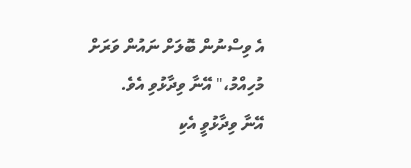އެ ވިސްނުން ބޮލަށް ނައުން ވަރަށް މުހިއްމު،" އޭނާ ވިދާޅުވި އެވެ.
އޭނާ ވިދާޅުވީ އެކި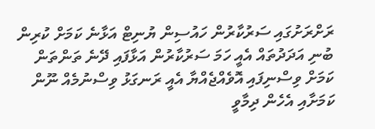ރަށްރަށުގައި ސަރުކާރުން ހައުސިން ޔުނިޓް އަޅާނެ ކަމަށް ކުރިން ބުނި އަދަދުތައް އެއީ ހަމަ ސަރުކާރުން އަޅާފައި ދޭނެ ތަންތަން ކަމަށް ވިސްނިފައި އޮވެއްޖެއްޔާ އެއީ ރަނގަޅު ވިސްނުމެއް ނޫން ކަމަށާއި އެހެން ދިމާވީ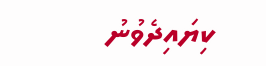ކިޔައިދެވުނު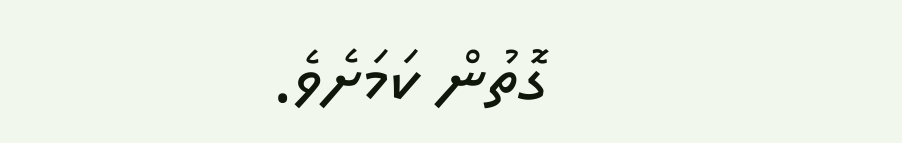ގޮތުން ކަމަށެވެ.